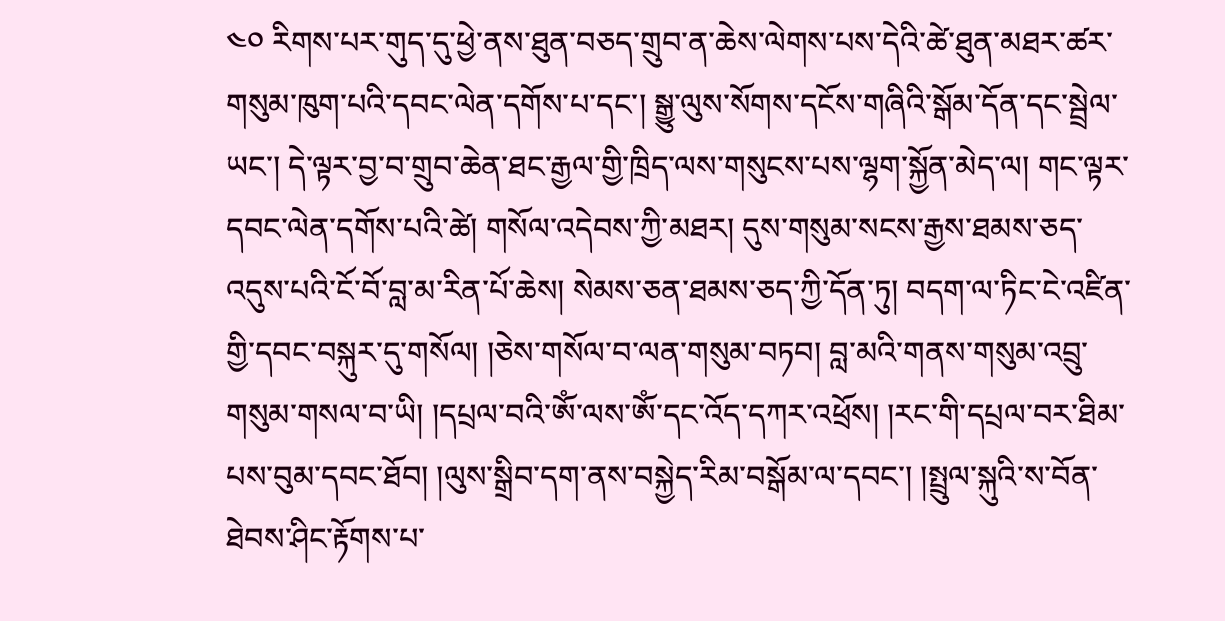༤༠ རིགས་པར་གུད་དུ་ཕྱེ་ནས་ཐུན་བཅད་གྲུབ་ན་ཆེས་ལེགས་པས་དེའི་ཚེ་ཐུན་མཐར་ཚར་གསུམ་ཁུག་པའི་དབང་ལེན་དགོས་པ་དང་། སྒྱུ་ལུས་སོགས་དངོས་གཞིའི་སྒོམ་དོན་དང་སྦྲེལ་ཡང་། དེ་ལྟར་བྱ་བ་གྲུབ་ཆེན་ཐང་རྒྱལ་གྱི་ཁྲིད་ལས་གསུངས་པས་ལྷག་སྐྱོན་མེད་ལ། གང་ལྟར་དབང་ལེན་དགོས་པའི་ཚེ། གསོལ་འདེབས་ཀྱི་མཐར། དུས་གསུམ་སངས་རྒྱས་ཐམས་ཅད་འདུས་པའི་ངོ་བོ་བླ་མ་རིན་པོ་ཆེས། སེམས་ཅན་ཐམས་ཅད་ཀྱི་དོན་ཏུ། བདག་ལ་ཏིང་ངེ་འཛིན་གྱི་དབང་བསྐུར་དུ་གསོལ། །ཅེས་གསོལ་བ་ལན་གསུམ་བཏབ། བླ་མའི་གནས་གསུམ་འབྲུ་གསུམ་གསལ་བ་ཡི། །དཔྲལ་བའི་ༀ་ལས་ༀ་དང་འོད་དཀར་འཕྲོས། །རང་གི་དཔྲལ་བར་ཐིམ་པས་བུམ་དབང་ཐོབ། །ལུས་སྒྲིབ་དག་ནས་བསྐྱེད་རིམ་བསྒོམ་ལ་དབང་། །སྤྲུལ་སྐུའི་ས་བོན་ཐེབས་ཤིང་རྟོགས་པ་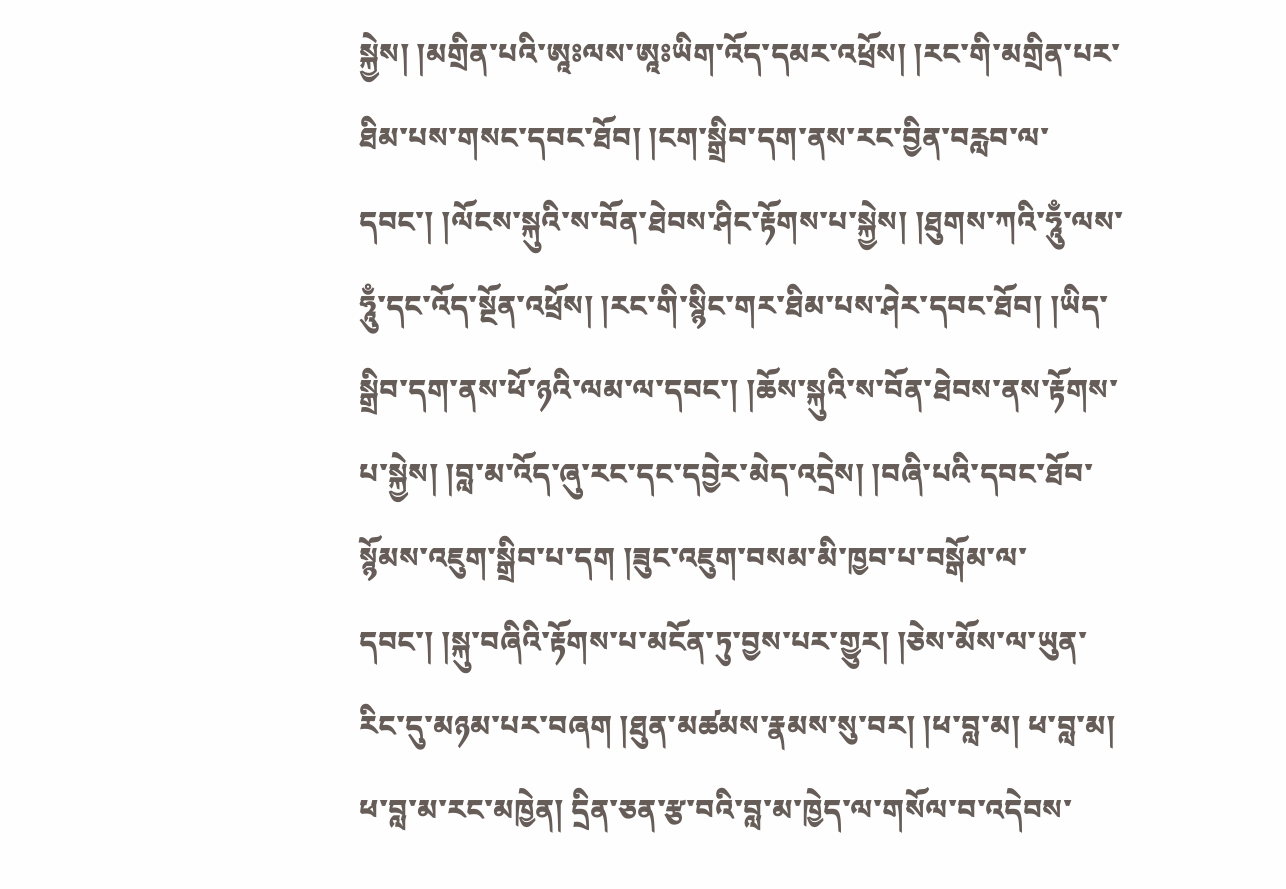སྐྱེས། །མགྲིན་པའི་ཨཱཿལས་ཨཱཿཡིག་འོད་དམར་འཕྲོས། །རང་གི་མགྲིན་པར་ཐིམ་པས་གསང་དབང་ཐོབ། །ངག་སྒྲིབ་དག་ནས་རང་བྱིན་བརླབ་ལ་དབང་། །ལོངས་སྐུའི་ས་བོན་ཐེབས་ཤིང་རྟོགས་པ་སྐྱེས། །ཐུགས་ཀའི་ཧཱུྃ་ལས་ཧཱུྃ་དང་འོད་སྔོན་འཕྲོས། །རང་གི་སྙིང་གར་ཐིམ་པས་ཤེར་དབང་ཐོབ། །ཡིད་སྒྲིབ་དག་ནས་ཕོ་ཉའི་ལམ་ལ་དབང་། །ཆོས་སྐུའི་ས་བོན་ཐེབས་ནས་རྟོགས་པ་སྐྱེས། །བླ་མ་འོད་ཞུ་རང་དང་དབྱེར་མེད་འདྲེས། །བཞི་པའི་དབང་ཐོབ་སྙོམས་འཇུག་སྒྲིབ་པ་དག །ཟུང་འཇུག་བསམ་མི་ཁྱབ་པ་བསྒོམ་ལ་དབང་། །སྐུ་བཞིའི་རྟོགས་པ་མངོན་ཏུ་བྱས་པར་གྱུར། །ཅེས་མོས་ལ་ཡུན་རིང་དུ་མཉམ་པར་བཞག །ཐུན་མཚམས་རྣམས་སུ་བར། །ཕ་བླ་མ། ཕ་བླ་མ། ཕ་བླ་མ་རང་མཁྱེན། དྲིན་ཅན་རྩ་བའི་བླ་མ་ཁྱེད་ལ་གསོལ་བ་འདེབས་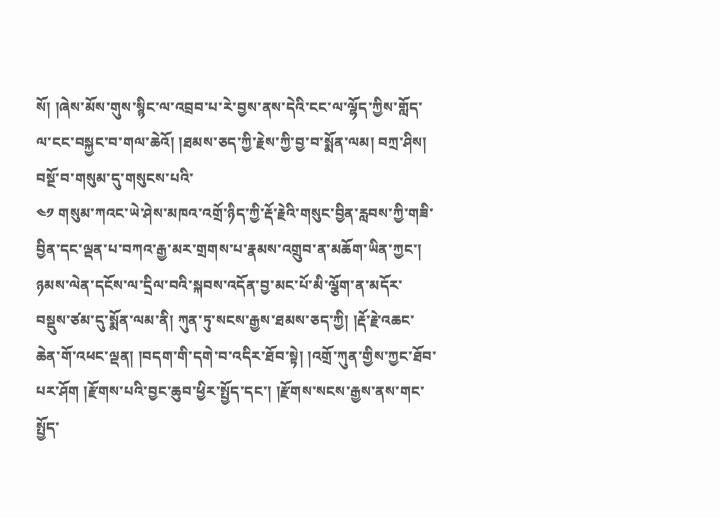སོ། །ཞེས་མོས་གུས་སྙིང་ལ་འབྲབ་པ་རེ་བྱས་ནས་དེའི་ངང་ལ་ལྷོད་ཀྱིས་གློད་ལ་ངང་བསྐྱང་བ་གལ་ཆེའོ། །ཐམས་ཅད་ཀྱི་རྗེས་ཀྱི་བྱ་བ་སྨོན་ལམ། བཀྲ་ཤིས། བསྔོ་བ་གསུམ་དུ་གསུངས་པའི་
༤༡ གསུམ་ཀའང་ཡེ་ཤེས་མཁའ་འགྲོ་ཉིད་ཀྱི་རྡོ་རྗེའི་གསུང་བྱིན་རླབས་ཀྱི་གཟི་བྱིན་དང་ལྡན་པ་བཀའ་རྒྱ་མར་གྲགས་པ་རྣམས་འགྲུབ་ན་མཆོག་ཡིན་ཀྱང་། ཉམས་ལེན་དངོས་ལ་དྲིལ་བའི་སྐབས་འདོན་བྱ་མང་པོ་མི་ལྕོག་ན་མདོར་བསྡུས་ཙམ་དུ་སྨོན་ལམ་ནི། ཀུན་ཏུ་སངས་རྒྱས་ཐམས་ཅད་ཀྱི། །རྡོ་རྗེ་འཆང་ཆེན་གོ་འཕང་ལྡན། །བདག་གི་དགེ་བ་འདིར་ཐོབ་སྟེ། །འགྲོ་ཀུན་གྱིས་ཀྱང་ཐོབ་པར་ཤོག །རྫོགས་པའི་བྱང་ཆུབ་ཕྱིར་སྤྱོད་དང་། །རྫོགས་སངས་རྒྱས་ནས་གང་སྤྱོད་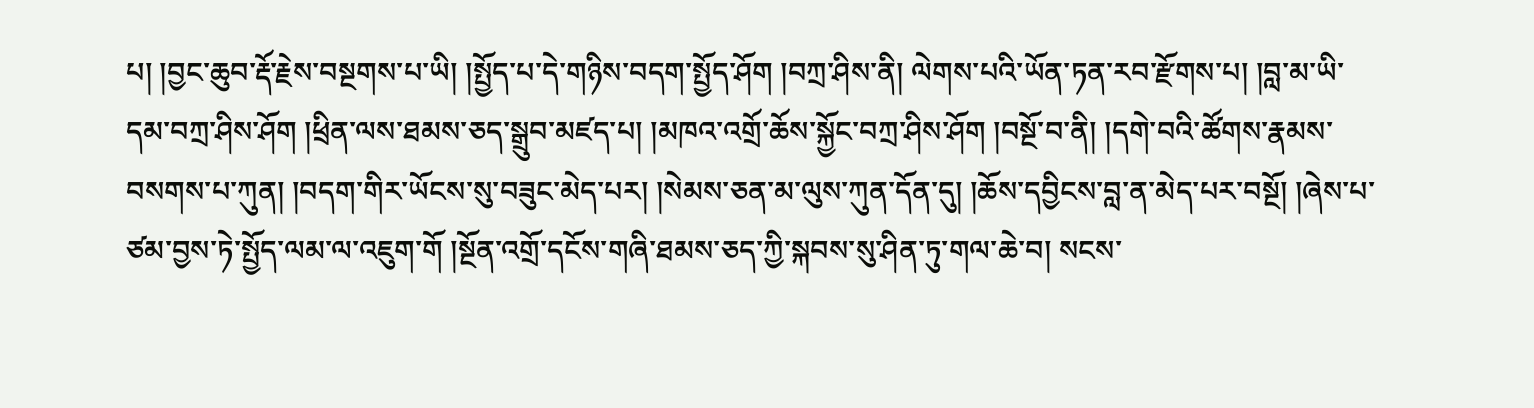པ། །བྱང་ཆུབ་རྡོ་རྗེས་བསྔགས་པ་ཡི། །སྤྱོད་པ་དེ་གཉིས་བདག་སྤྱོད་ཤོག །བཀྲ་ཤིས་ནི། ལེགས་པའི་ཡོན་ཏན་རབ་རྫོགས་པ། །བླ་མ་ཡི་དམ་བཀྲ་ཤིས་ཤོག །ཕྲིན་ལས་ཐམས་ཅད་སྒྲུབ་མཛད་པ། །མཁའ་འགྲོ་ཆོས་སྐྱོང་བཀྲ་ཤིས་ཤོག །བསྔོ་བ་ནི། །དགེ་བའི་ཚོགས་རྣམས་བསགས་པ་ཀུན། །བདག་གིར་ཡོངས་སུ་བཟུང་མེད་པར། །སེམས་ཅན་མ་ལུས་ཀུན་དོན་དུ། །ཆོས་དབྱིངས་བླ་ན་མེད་པར་བསྔོ། །ཞེས་པ་ཙམ་བྱས་ཏེ་སྤྱོད་ལམ་ལ་འཇུག་གོ །སྔོན་འགྲོ་དངོས་གཞི་ཐམས་ཅད་ཀྱི་སྐབས་སུ་ཤིན་ཏུ་གལ་ཆེ་བ། སངས་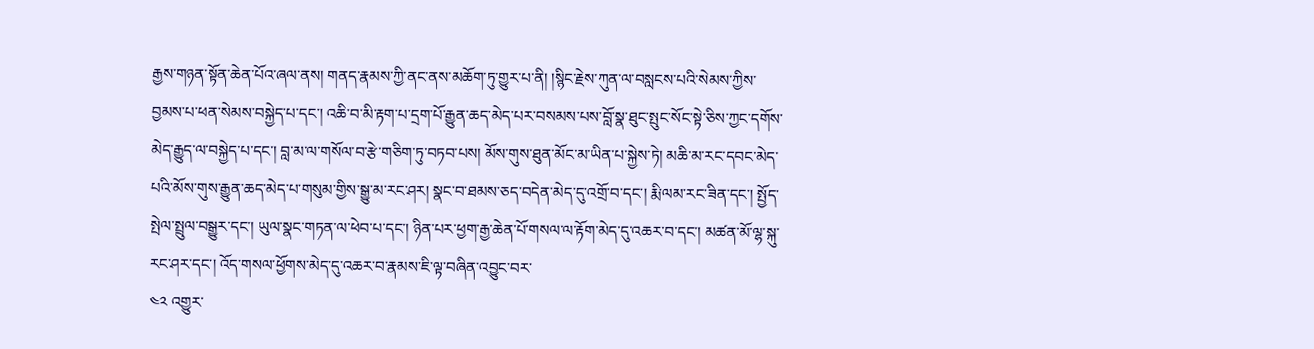རྒྱས་གཉན་སྟོན་ཆེན་པོའ་ཞལ་ནས། གནད་རྣམས་ཀྱི་ནང་ནས་མཆོག་ཏུ་གྱུར་པ་ནི། །སྙིང་རྗེས་ཀུན་ལ་བསླངས་པའི་སེམས་ཀྱིས་བྱམས་པ་ཕན་སེམས་བསྐྱེད་པ་དང་། འཆི་བ་མི་རྟག་པ་དྲག་པོ་རྒྱུན་ཆད་མེད་པར་བསམས་པས་བློ་སྣ་ཐུང་སྤུང་སོང་སྟེ་ཅིས་ཀྱང་དགོས་མེད་རྒྱུད་ལ་བསྐྱེད་པ་དང་། བླ་མ་ལ་གསོལ་བ་རྩེ་གཅིག་ཏུ་བཏབ་པས། མོས་གུས་ཐུན་མོང་མ་ཡིན་པ་སྐྱེས་ཏེ། མཆི་མ་རང་དབང་མེད་པའི་མོས་གུས་རྒྱུན་ཆད་མེད་པ་གསུམ་གྱིས་སྒྱུ་མ་རང་ཤར། སྣང་བ་ཐམས་ཅད་བདེན་མེད་དུ་འགྲོ་བ་དང་། རྨི་ལམ་རང་ཟིན་དང་། སྤྱོད་སྤེལ་སྤྲུལ་བསྒྱུར་དང་། ཡུལ་སྣང་གཏན་ལ་ཕེབ་པ་དང་། ཉིན་པར་ཕྱག་རྒྱ་ཆེན་པོ་གསལ་ལ་རྟོག་མེད་དུ་འཆར་བ་དང་། མཚན་མོ་ལྷ་སྐུ་རང་ཤར་དང་། འོད་གསལ་ཕྱོགས་མེད་དུ་འཆར་བ་རྣམས་ཇི་ལྟ་བཞིན་འབྱུང་བར་
༤༢ འགྱུར་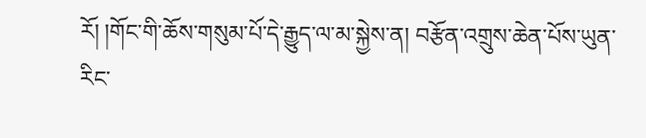རོ། །གོང་གི་ཆོས་གསུམ་པོ་དེ་རྒྱུད་ལ་མ་སྐྱེས་ན། བརྩོན་འགྲུས་ཆེན་པོས་ཡུན་རིང་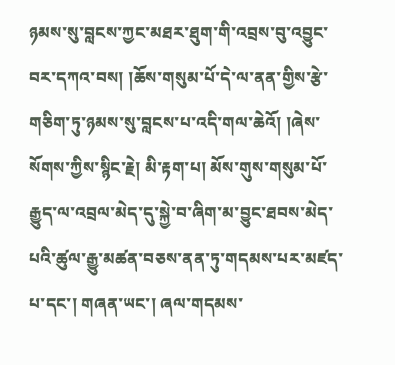ཉམས་སུ་བླངས་ཀྱང་མཐར་ཐུག་གི་འབྲས་བུ་འབྱུང་བར་དཀའ་བས། །ཆོས་གསུམ་པོ་དེ་ལ་ནན་གྱིས་རྩེ་གཅིག་ཏུ་ཉམས་སུ་བླངས་པ་འདི་གལ་ཆེའོ། །ཞེས་སོགས་ཀྱིས་སྙིང་རྗེ། མི་རྟག་པ། མོས་གུས་གསུམ་པོ་རྒྱུད་ལ་འབྲལ་མེད་དུ་སྐྱེ་བ་ཞིག་མ་བྱུང་ཐབས་མེད་པའི་ཚུལ་རྒྱུ་མཚན་བཅས་ནན་ཏུ་གདམས་པར་མཛད་པ་དང་། གཞན་ཡང་། ཞལ་གདམས་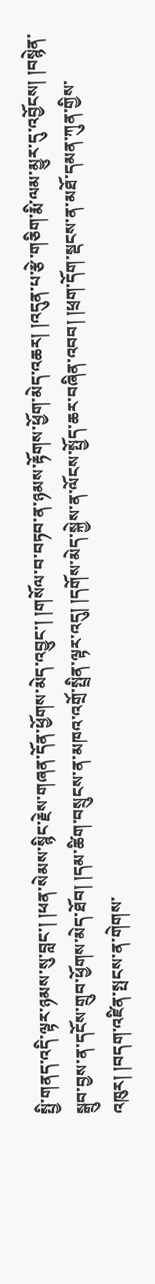སྤྱི་གནད་འདི་ལྟར་ཉམས་སུ་བླང་། །ཕན་སེམས་སྙིང་རྗེས་གཞན་དོན་ཕྱོགས་མེད་འབྱུང་། །གསོལ་བ་བཏབ་ན་ཉམས་རྟོགས་ཕྱོག་མེད་འཆར། །འདུན་པ་རྩེ་གཅིག་རྨི་ལམ་མྱུར་དུ་འབྱོངས། །བསྙེན་སྒྲུབ་བྱས་ན་དངོས་གྲུབ་ཕྱོགས་མེད་ཐོབ། །དམ་ཚིག་བསྲུངས་ན་མཁའ་འགྲོ་སྤྲིན་ལྟར་འདུ། །དགོས་མེད་སྐྱེས་ན་ལོངས་སྤྱོད་ཆར་བཞིན་འབབ། །ཕྲག་དོག་སྡངས་ན་མཐོ་དམན་ཀུན་གྱིས་འཁུར། །བདག་འཛིན་སྤངས་ན་གེགས་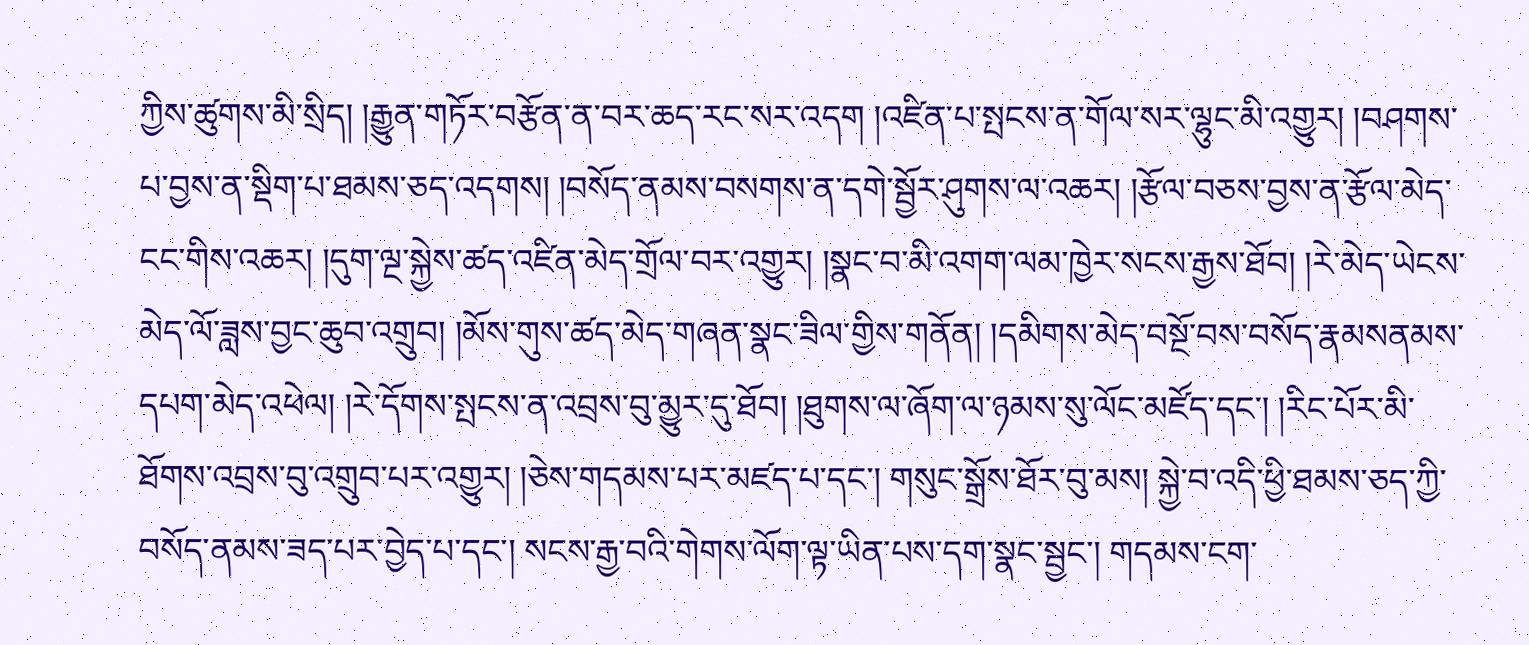ཀྱིས་ཚུགས་མི་སྲིད། །རྒྱུན་གཏོར་བརྩོན་ན་བར་ཆད་རང་སར་འདག །འཛིན་པ་སྤངས་ན་གོལ་སར་ལྷུང་མི་འགྱུར། །བཤགས་པ་བྱས་ན་སྡིག་པ་ཐམས་ཅད་འདགས། །བསོད་ནམས་བསགས་ན་དགེ་སྦྱོར་ཤུགས་ལ་འཆར། །རྩོལ་བཅས་བྱས་ན་རྩོལ་མེད་ངང་གིས་འཆར། །དུག་ལྔ་སྐྱེས་ཚད་འཛིན་མེད་གྲོལ་བར་འགྱུར། །སྣང་བ་མི་འགག་ལམ་ཁྱེར་སངས་རྒྱས་ཐོབ། །རེ་མེད་ཡེངས་མེད་ལོ་ཟླས་བྱང་ཆུབ་འགྲུབ། །མོས་གུས་ཚད་མེད་གཞན་སྣང་ཟིལ་གྱིས་གནོན། །དམིགས་མེད་བསྔོ་བས་བསོད་རྣམསནམས་དཔག་མེད་འཕེལ། །རེ་དོགས་སྤངས་ན་འབྲས་བུ་མྱུར་དུ་ཐོབ། །ཐུགས་ལ་ཞོག་ལ་ཉམས་སུ་ལོང་མཛོད་དང་། །རིང་པོར་མི་ཐོགས་འབྲས་བུ་འགྲུབ་པར་འགྱུར། །ཅེས་གདམས་པར་མཛད་པ་དང་། གསུང་སྒྲོས་ཐོར་བུ་མས། སྐྱེ་བ་འདི་ཕྱི་ཐམས་ཅད་ཀྱི་བསོད་ནམས་ཟད་པར་བྱེད་པ་དང་། སངས་རྒྱ་བའི་གེགས་ལོག་ལྟ་ཡིན་པས་དག་སྣང་སྦྱང་། གདམས་ངག་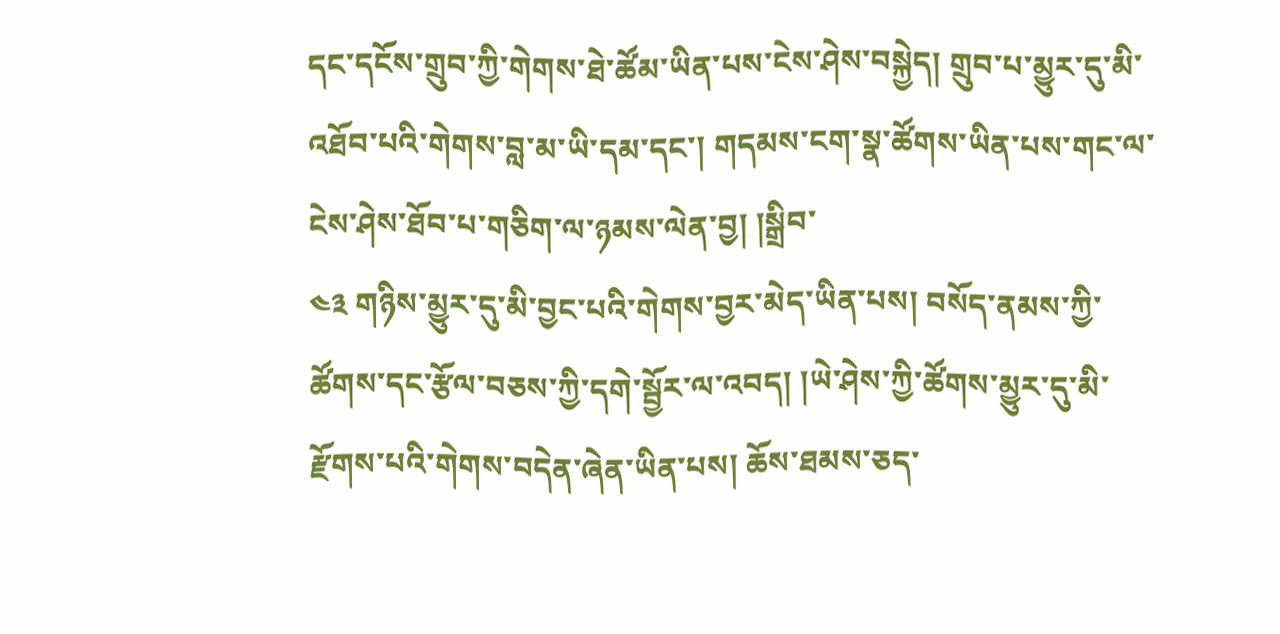དང་དངོས་གྲུབ་ཀྱི་གེགས་ཐེ་ཚོམ་ཡིན་པས་ངེས་ཤེས་བསྐྱེད། གྲུབ་པ་མྱུར་དུ་མི་འཐོབ་པའི་གེགས་བླ་མ་ཡི་དམ་དང་། གདམས་ངག་སྣ་ཚོགས་ཡིན་པས་གང་ལ་ངེས་ཤེས་ཐོབ་པ་གཅིག་ལ་ཉམས་ལེན་བྱ། །སྒྲིབ་
༤༣ གཉིས་མྱུར་དུ་མི་བྱང་པའི་གེགས་བྱར་མེད་ཡིན་པས། བསོད་ནམས་ཀྱི་ཚོགས་དང་རྩོལ་བཅས་ཀྱི་དགེ་སྦྱོར་ལ་འབད། །ཡེ་ཤེས་ཀྱི་ཚོགས་མྱུར་དུ་མི་རྫོགས་པའི་གེགས་བདེན་ཞེན་ཡིན་པས། ཆོས་ཐམས་ཅད་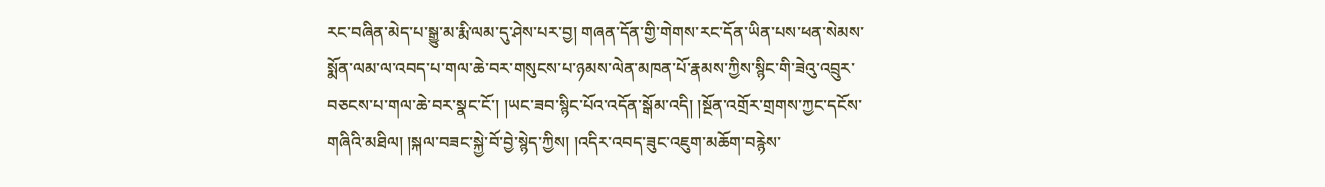རང་བཞིན་མེད་པ་སྒྱུ་མ་རྨི་ལམ་དུ་ཤེས་པར་བྱ། གཞན་དོན་གྱི་གེགས་རང་དོན་ཡིན་པས་ཕན་སེམས་སྨོན་ལམ་ལ་འབད་པ་གལ་ཆེ་བར་གསུངས་པ་ཉམས་ལེན་མཁན་པོ་རྣམས་ཀྱིས་སྙིང་གི་ཟེའུ་འབྲུར་བཅངས་པ་གལ་ཆེ་བར་སྣང་ངོ་། །ཡང་ཟབ་སྙིང་པོའ་འདོན་སྒོམ་འདི། །སྔོན་འགྲོར་གྲགས་ཀྱང་དངོས་གཞིའི་མཐིལ། །སྐལ་བཟང་སྐྱེ་བོ་བྱེ་སྙེད་ཀྱིས། །འདིར་འབད་ཟུང་འཇུག་མཆོག་བརྙེས་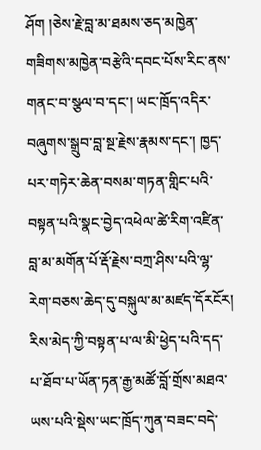ཤོག །ཅེས་རྗེ་བླ་མ་ཐམས་ཅད་མཁྱེན་གཟིགས་མཁྱེན་བརྩེའི་དབང་པོས་རིང་ནས་གནང་བ་སྩལ་བ་དང་། ཡང་ཁྲོད་འདིར་བཞུགས་སྒྲུབ་བླ་སྔ་རྗེས་རྣམས་དང་། ཁྱད་པར་གཏེར་ཆེན་བསམ་གཏན་གླིང་པའི་བསྟན་པའི་སྣང་བྱེད་འཕེལ་ཚེ་རིག་འཛིན་བླ་མ་མགོན་པོ་རྡོ་རྗེས་བཀྲ་ཤིས་པའི་ལྷ་རེག་བཅས་ཆེད་དུ་བསྐུལ་མ་མཛད་དོརངོར། རིས་མེད་ཀྱི་བསྟན་པ་ལ་མི་ཕྱེད་པའི་དད་པ་ཐོབ་པ་ཡོན་ཏན་རྒྱ་མཚོ་བློ་གྲོས་མཐའ་ཡས་པའི་སྡེས་ཡང་ཁྲོད་ཀུན་བཟང་བདེ་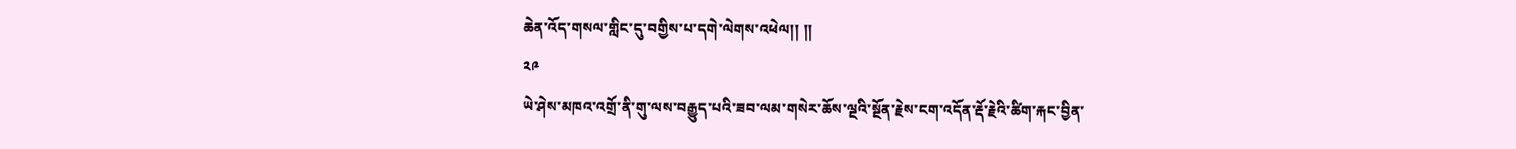ཆེན་འོད་གསལ་གླིང་དུ་བགྱིས་པ་དགེ་ལེགས་འཕེལ།། །།
༢༩
ཡེ་ཤེས་མཁའ་འགྲོ་ནི་གུ་ལས་བརྒྱུད་པའི་ཟབ་ལམ་གསེར་ཆོས་ལྔའི་སྔོན་རྗེས་ངག་འདོན་རྡོ་རྗེའི་ཚིག་རྐང་བྱིན་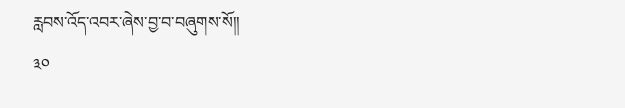རླབས་འོད་འབར་ཞེས་བྱ་བ་བཞུགས་སོ།།
༣༠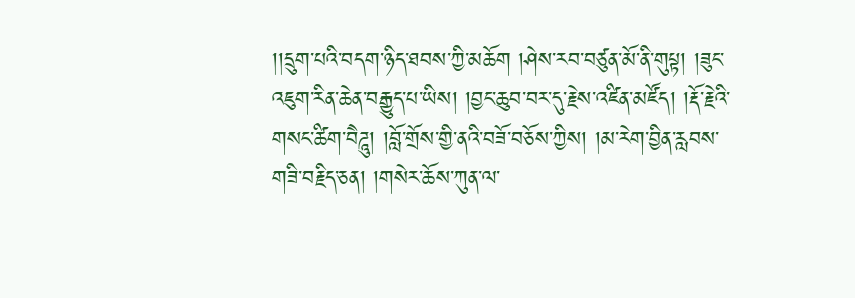།།དྲུག་པའི་བདག་ཉིད་ཐབས་ཀྱི་མཆོག །ཤེས་རབ་བཙུན་མོ་ནི་གུཔྟ། །ཟུང་འཇུག་རིན་ཆེན་བརྒྱུད་པ་ཡིས། །བྱང་ཆུབ་བར་དུ་རྗེས་འཛིན་མཛོད། །རྡོ་རྗེའི་གསང་ཚིག་བཻཌཱུ། །བློ་གྲོས་གྱི་ནའི་བཟོ་བཅོས་ཀྱིས། །མ་རེག་བྱིན་རླབས་གཟི་བརྗིད་ཅན། །གསེར་ཆོས་ཀུན་ལ་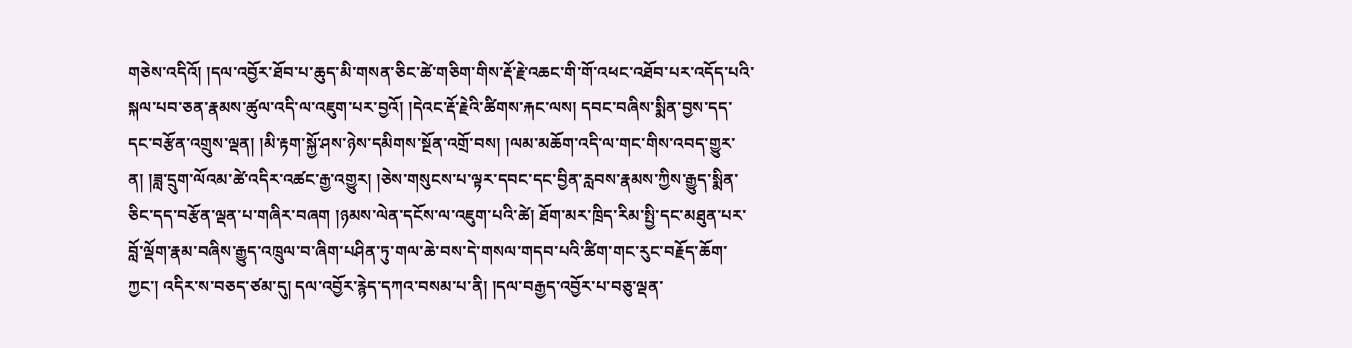གཅེས་འདིའོ། །དལ་འབྱོར་ཐོབ་པ་ཆུད་མི་གསན་ཅིང་ཚེ་གཅིག་གིས་རྡོ་རྗེ་འཆང་གི་གོ་འཕང་འཐོབ་པར་འདོད་པའི་སྐལ་པབ་ཅན་རྣམས་ཚུལ་འདི་ལ་འཇུག་པར་བྱའོ། །དེའང་རྡོ་རྗེའི་ཚིགས་རྐང་ལས། དབང་བཞིས་སྨིན་བྱས་དད་དང་བརྩོན་འགྲུས་ལྡན། །མི་རྟག་སྐྱོ་ཤས་ཉེས་དམིགས་སྔོན་འགྲོ་བས། །ལམ་མཆོག་འདི་ལ་གང་གིས་འབད་གྱུར་ན། །ཟླ་དྲུག་ལོའམ་ཚེ་འདིར་འཚང་རྒྱ་འགྱུར། །ཅེས་གསུངས་པ་ལྟར་དབང་དང་བྱིན་རླབས་རྣམས་ཀྱིས་རྒྱུད་སྨིན་ཅིང་དད་བརྩོན་ལྡན་པ་གཞིར་བཞག །ཉམས་ལེན་དངོས་ལ་འཇུག་པའི་ཚེ། ཐོག་མར་ཁྲིད་རིམ་སྤྱི་དང་མཐུན་པར་བློ་ལྡོག་རྣམ་བཞིས་རྒྱུད་འཁྲུལ་བ་ཞིག་པཤིན་ཏུ་གལ་ཆེ་བས་དེ་གསལ་གདབ་པའི་ཚིག་གང་རུང་བརྗོད་ཆོག་ཀྱང་། འདིར་ས་བཅད་ཙམ་དུ། དལ་འབྱོར་རྙེད་དཀའ་བསམ་པ་ནི། །དལ་བརྒྱད་འབྱོར་པ་བཅུ་ལྡན་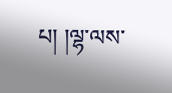པ། །ལྷ་ལས་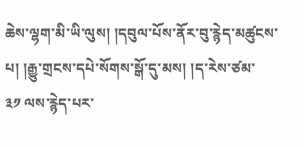ཆེས་ལྷག་མི་ཡི་ལུས། །དབུལ་པོས་ནོར་བུ་རྙེད་མཚུངས་པ། །རྒྱུ་གྲངས་དཔེ་སོགས་སྒོ་དུ་མས། །ད་རེས་ཙམ་
༣༡ ལས་རྙེད་པར་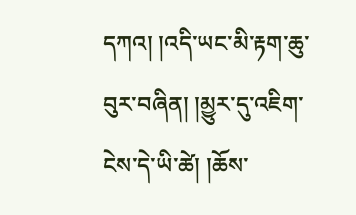དཀའ། །འདི་ཡང་མི་རྟག་ཆུ་བུར་བཞིན། །མྱུར་དུ་འཇིག་ངེས་དེ་ཡི་ཚེ། །ཆོས་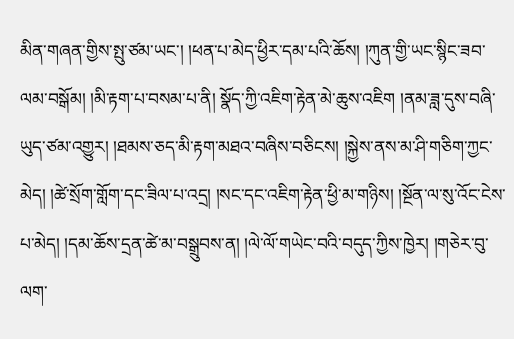མིན་གཞན་གྱིས་སྤུ་ཙམ་ཡང་། །ཕན་པ་མེད་ཕྱིར་དམ་པའི་ཆོས། །ཀུན་གྱི་ཡང་སྙིང་ཟབ་ལམ་བསྒོམ། །མི་རྟག་པ་བསམ་པ་ནི། སྣོད་ཀྱི་འཇིག་རྟེན་མེ་ཆུས་འཇིག །ནམ་ཟླ་དུས་བཞི་ཡུད་ཙམ་འགྱུར། །ཐམས་ཅད་མི་རྟག་མཐའ་བཞིས་བཅིངས། །སྐྱེས་ནས་མ་ཤི་གཅིག་ཀྱང་མེད། །ཚེ་སྲོག་གློག་དང་ཟིལ་པ་འདྲ། །སང་དང་འཇིག་རྟེན་ཕྱི་མ་གཉིས། །སྔོན་ལ་སུ་འོང་ངེས་པ་མེད། །དམ་ཆོས་དྲན་ཚེ་མ་བསྒྲུབས་ན། །ལེ་ལོ་གཡེང་བའི་བདུད་ཀྱིས་ཁྱེར། །གཅེར་བུ་ལག་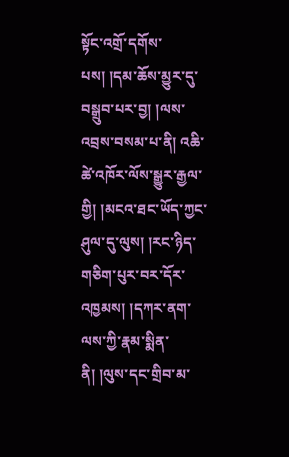སྟོང་འགྲོ་དགོས་པས། །དམ་ཆོས་མྱུར་དུ་བསྒྲུབ་པར་བྱ། །ལས་འབྲས་བསམ་པ་ནི། འཆི་ཚེ་འཁོར་ལོས་སྒྱུར་རྒྱལ་གྱི། །མངའ་ཐང་ཡོད་ཀྱང་ཤུལ་དུ་ལུས། །རང་ཉིད་གཅིག་པུར་བར་དོར་འཁྱམས། །དཀར་ནག་ལས་ཀྱི་རྣམ་སྨིན་ནི། །ལུས་དང་གྲིབ་མ་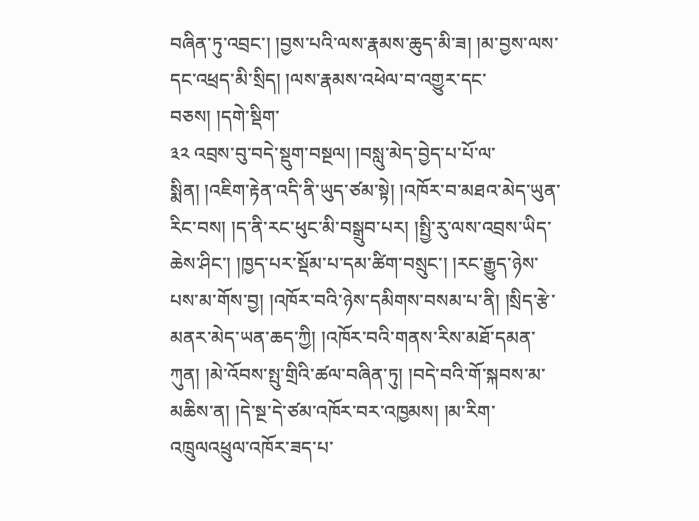བཞིན་ཏུ་འབྲང་། །བྱས་པའི་ལས་རྣམས་ཆུད་མི་ཟ། །མ་བྱས་ལས་དང་འཕྲད་མི་སྲིད། །ལས་རྣམས་འཕེལ་བ་འགྱུར་དང་བཅས། །དགེ་སྡིག་
༣༢ འབྲས་བུ་བདེ་སྡུག་བསྔལ། །བསླུ་མེད་བྱེད་པ་པོ་ལ་སྨིན། །འཇིག་རྟེན་འདི་ནི་ཡུད་ཙམ་སྟེ། །འཁོར་བ་མཐའ་མེད་ཡུན་རིང་བས། །ད་ནི་རང་ཕུང་མི་བསྒྲུབ་པར། །སྤྱི་རུ་ལས་འབྲས་ཡིད་ཆེས་ཤིང་། །ཁྱད་པར་སྡོམ་པ་དམ་ཚིག་བསྲུང་། །རང་རྒྱུད་ཉེས་པས་མ་གོས་བྱ། །འཁོར་བའི་ཉེས་དམིགས་བསམ་པ་ནི། །སྲིད་རྩེ་མནར་མེད་ཡན་ཆད་ཀྱི། །འཁོར་བའི་གནས་རིས་མཐོ་དམན་ཀུན། །མེ་འོབས་སྤུ་གྲིའི་ཚལ་བཞིན་ཏུ། །བདེ་བའི་གོ་སྐབས་མ་མཆིས་ན། །དེ་སྔ་དེ་ཙམ་འཁོར་བར་འཁྱམས། །མ་རིག་འཁྲུལའཕྲུལ་འཁོར་ཟད་པ་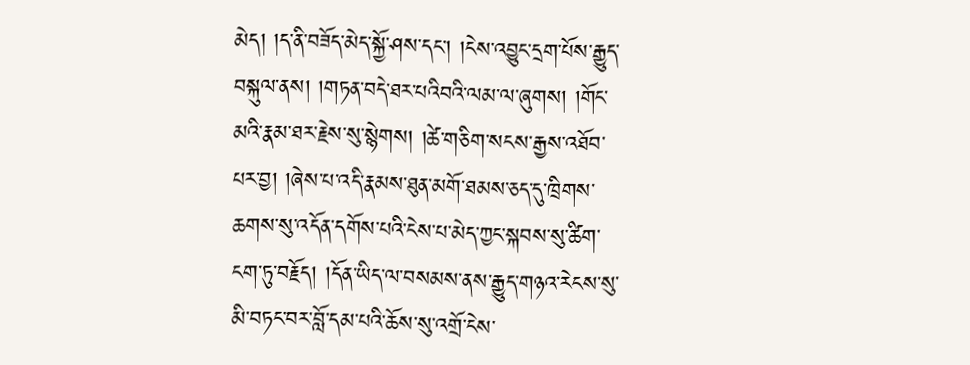མེད། །ད་ནི་བཟོད་མེད་སྐྱོ་ཤས་དང་། །ངེས་འབྱུང་དྲག་པོས་རྒྱུད་བསྐུལ་ནས། །གཏན་བདེ་ཐར་པའིབའི་ལམ་ལ་ཞུགས། །གོང་མའི་རྣམ་ཐར་རྗེས་སུ་སྙེགས། །ཚེ་གཅིག་སངས་རྒྱས་འཐོབ་པར་བྱ། །ཞེས་པ་འདི་རྣམས་ཐུན་མགོ་ཐམས་ཅད་དུ་ཁྲིགས་ཆགས་སུ་འདོན་དགོས་པའི་ངེས་པ་མེད་ཀྱང་སྐབས་སུ་ཚིག་ངག་ཏུ་བརྗོད། །དོན་ཡིད་ལ་བསམས་ནས་རྒྱུད་གཉའ་རེངས་སུ་མི་བཏང་བར་བློ་དམ་པའི་ཆོས་སུ་འགྲོ་ངེས་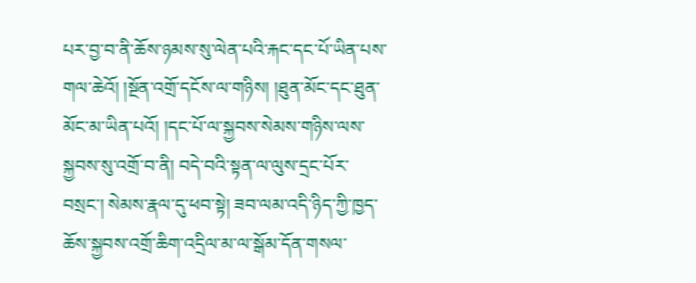པར་བྱ་བ་ནི་ཆོས་ཉམས་སུ་ལེན་པའི་རྐང་དང་པོ་ཡིན་པས་གལ་ཆེའོ། །སྔོན་འགྲོ་དངོས་ལ་གཉིས། །ཐུན་མོང་དང་ཐུན་མོང་མ་ཡིན་པའོ། །དང་པོ་ལ་སྐྱབས་སེམས་གཉིས་ལས་སྐྱབས་སུ་འགྲོ་བ་ནི། བདེ་བའི་སྟན་ལ་ལུས་དྲང་པོར་བསྲང་། སེམས་རྣལ་དུ་ཕབ་སྟེ། ཟབ་ལམ་འདི་ཉིད་ཀྱི་ཁྱད་ཆོས་སྐྱབས་འགྲོ་ཆིག་འདྲིལ་མ་ལ་སྒོམ་དོན་གསལ་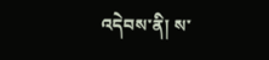འདེབས་ནི། ས་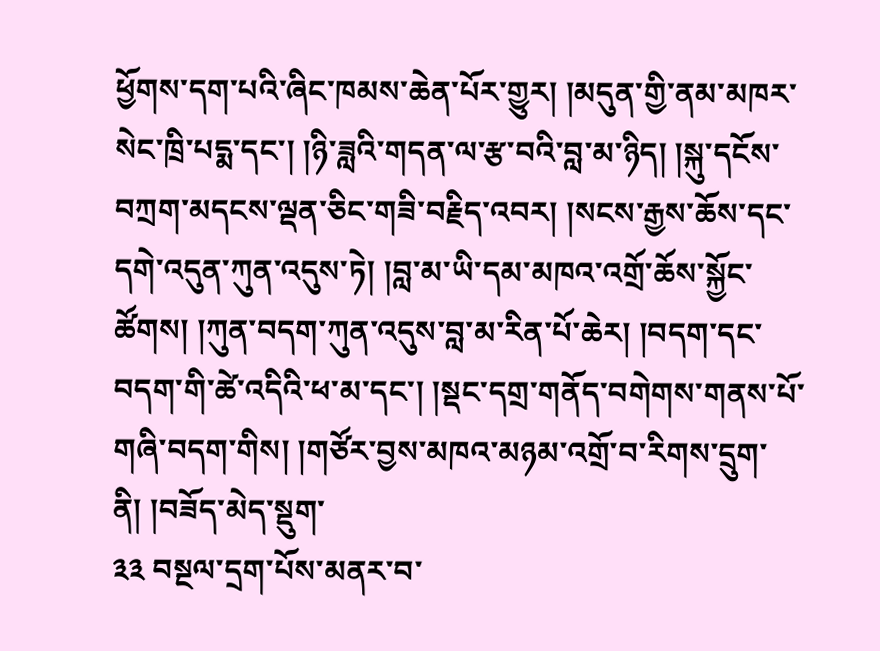ཕྱོགས་དག་པའི་ཞིང་ཁམས་ཆེན་པོར་གྱུར། །མདུན་གྱི་ནམ་མཁར་སེང་ཁྲི་པདྨ་དང་། །ཉི་ཟླའི་གདན་ལ་རྩ་བའི་བླ་མ་ཉིད། །སྐུ་དངོས་བཀྲག་མདངས་ལྡན་ཅིང་གཟི་བརྗིད་འབར། །སངས་རྒྱས་ཆོས་དང་དགེ་འདུན་ཀུན་འདུས་ཏེ། །བླ་མ་ཡི་དམ་མཁའ་འགྲོ་ཆོས་སྐྱོང་ཚོགས། །ཀུན་བདག་ཀུན་འདུས་བླ་མ་རིན་པོ་ཆེར། །བདག་དང་བདག་གི་ཚེ་འདིའི་ཕ་མ་དང་། །སྡང་དགྲ་གནོད་བགེགས་གནས་པོ་གཞི་བདག་གིས། །གཙོར་བྱས་མཁའ་མཉམ་འགྲོ་བ་རིགས་དྲུག་ནི། །བཟོད་མེད་སྡུག་
༣༣ བསྔལ་དྲག་པོས་མནར་བ་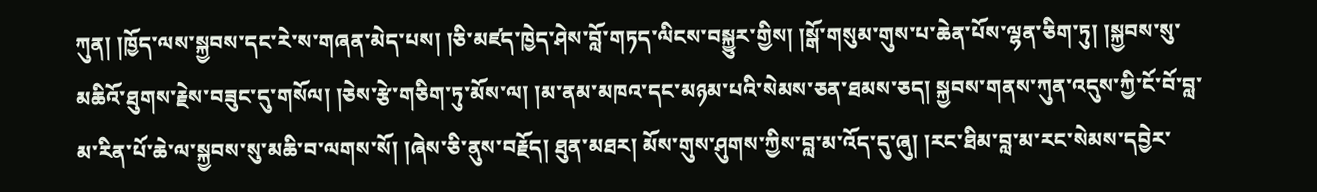ཀུན། །ཁྱོད་ལས་སྐྱབས་དང་རེ་ས་གཞན་མེད་པས། །ཅི་མཛད་ཁྱེད་ཤེས་བློ་གཏད་ལིངས་བསྐྱུར་གྱིས། །སྒོ་གསུམ་གུས་པ་ཆེན་པོས་ལྷན་ཅིག་ཏུ། །སྐྱབས་སུ་མཆིའོ་ཐུགས་རྗེས་བཟུང་དུ་གསོལ། །ཅེས་རྩེ་གཅིག་ཏུ་མོས་ལ། །མ་ནམ་མཁའ་དང་མཉམ་པའི་སེམས་ཅན་ཐམས་ཅད། སྐྱབས་གནས་ཀུན་འདུས་ཀྱི་ངོ་བོ་བླ་མ་རིན་པོ་ཆེ་ལ་སྐྱབས་སུ་མཆི་བ་ལགས་སོ། །ཞེས་ཅི་ནུས་བརྗོད། ཐུན་མཐར། མོས་གུས་ཤུགས་ཀྱིས་བླ་མ་འོད་དུ་ཞུ། །རང་ཐིམ་བླ་མ་རང་སེམས་དབྱེར་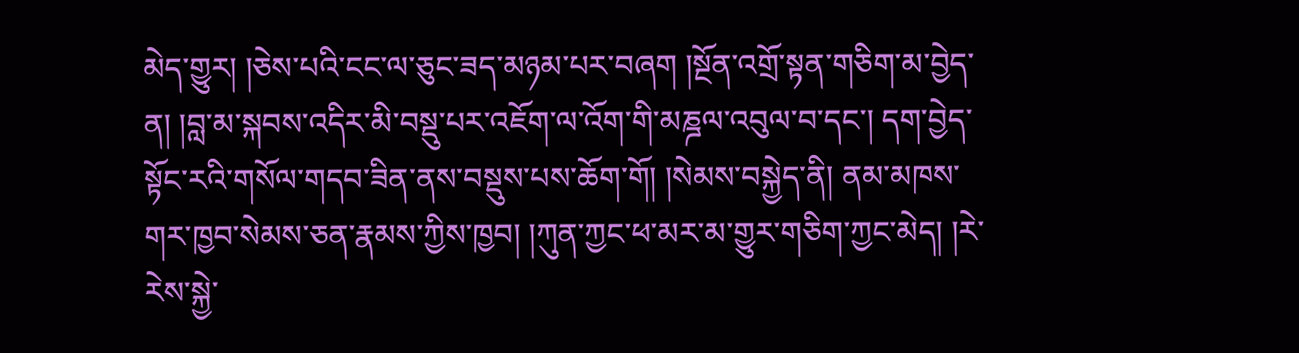མེད་གྱུར། །ཅེས་པའི་ངང་ལ་ཅུང་ཟད་མཉམ་པར་བཞག །སྔོན་འགྲོ་སྟན་གཅིག་མ་བྱེད་ན། །བླ་མ་སྐབས་འདིར་མི་བསྡུ་པར་འཇོག་ལ་འོག་གི་མཎྜལ་འབུལ་བ་དང་། དག་བྱེད་སྟོང་རའི་གསོལ་གདབ་ཟིན་ནས་བསྡུས་པས་ཆོག་གོ། །སེམས་བསྐྱེད་ནི། ནམ་མཁས་གར་ཁྱབ་སེམས་ཅན་རྣམས་ཀྱིས་ཁྱབ། །ཀུན་ཀྱང་ཕ་མར་མ་གྱུར་གཅིག་ཀྱང་མེད། །རེ་རེས་སྐྱེ་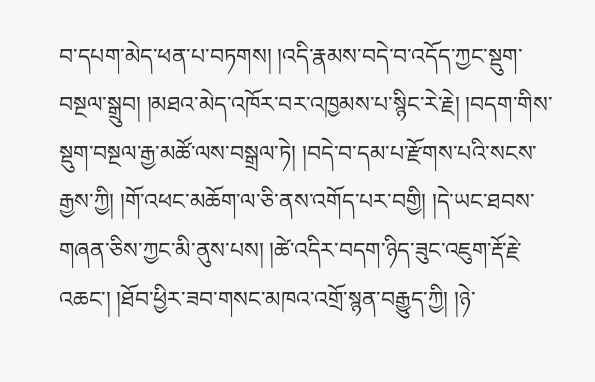བ་དཔག་མེད་ཕན་པ་བཏགས། །འདི་རྣམས་བདེ་བ་འདོད་ཀྱང་སྡུག་བསྔལ་སྒྲུབ། །མཐའ་མེད་འཁོར་བར་འཁྱམས་པ་སྙིང་རེ་རྗེ། །བདག་གིས་སྡུག་བསྔལ་རྒྱ་མཚོ་ལས་བསྒྲལ་ཏེ། །བདེ་བ་དམ་པ་རྫོགས་པའི་སངས་རྒྱས་ཀྱི། །གོ་འཕང་མཆོག་ལ་ཅི་ནས་འགོད་པར་བགྱི། །དེ་ཡང་ཐབས་གཞན་ཅིས་ཀྱང་མི་ནུས་པས། །ཚེ་འདིར་བདག་ཉིད་ཟུང་འཇུག་རྡོ་རྗེ་འཆང་། །ཐོབ་ཕྱིར་ཟབ་གསང་མཁའ་འགྲོ་སྙན་བརྒྱུད་ཀྱི། །ཉེ་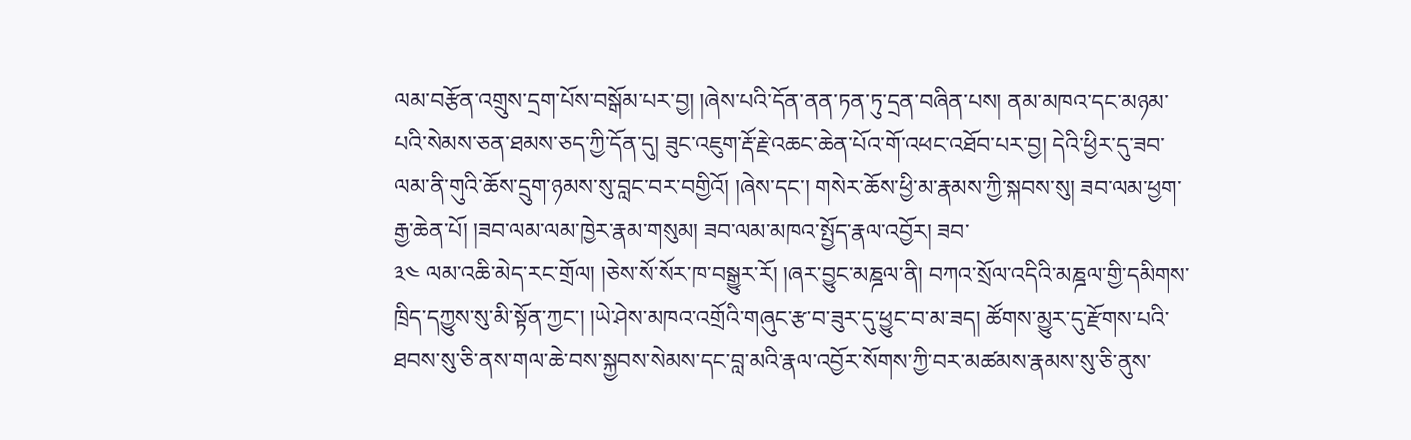ལམ་བརྩོན་འགྲུས་དྲག་པོས་བསྒོམ་པར་བྱ། །ཞེས་པའི་དོན་ནན་ཏན་ཏུ་དྲན་བཞིན་པས། ནམ་མཁའ་དང་མཉམ་པའི་སེམས་ཅན་ཐམས་ཅད་ཀྱི་དོན་དུ། ཟུང་འཇུག་རྡོ་རྗེ་འཆང་ཆེན་པོའ་གོ་འཕང་འཐོབ་པར་བྱ། དེའི་ཕྱིར་དུ་ཟབ་ལམ་ནི་གུའི་ཆོས་དྲུག་ཉམས་སུ་བླང་བར་བགྱིའོ། །ཞེས་དང་། གསེར་ཆོས་ཕྱི་མ་རྣམས་ཀྱི་སྐབས་སུ། ཟབ་ལམ་ཕྱག་རྒྱ་ཆེན་པོ། །ཟབ་ལམ་ལམ་ཁྱེར་རྣམ་གསུམ། ཟབ་ལམ་མཁའ་སྤྱོད་རྣལ་འབྱོར། ཟབ་
༣༤ ལམ་འཆི་མེད་རང་གྲོལ། །ཅེས་སོ་སོར་ཁ་བསྒྱུར་རོ། །ཞར་བྱུང་མཎྜལ་ནི། བཀའ་སྲོལ་འདིའི་མཎྜལ་གྱི་དམིགས་ཁྲིད་དཀྱུས་སུ་མི་སྟོན་ཀྱང་། །ཡེ་ཤེས་མཁའ་འགྲོའི་གཞུང་རྩ་བ་ཟུར་དུ་ཕྱུང་བ་མ་ཟད། ཚོགས་མྱུར་དུ་རྫོགས་པའི་ཐབས་སུ་ཅི་ནས་གལ་ཆེ་བས་སྐྱབས་སེམས་དང་བླ་མའི་རྣལ་འབྱོར་སོགས་ཀྱི་བར་མཚམས་རྣམས་སུ་ཅི་ནུས་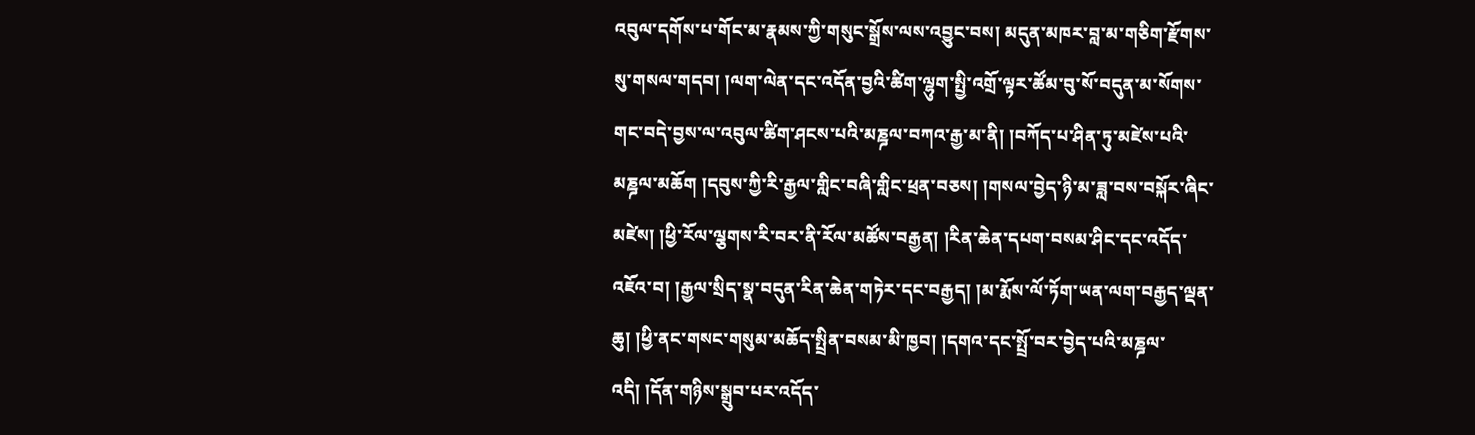འབུལ་དགོས་པ་གོང་མ་རྣམས་ཀྱི་གསུང་སྒྲོས་ལས་འབྱུང་བས། མདུན་མཁར་བླ་མ་གཅིག་རྫོགས་སུ་གསལ་གདབ། །ལག་ལེན་དང་འདོན་བྱའི་ཚིག་ལྷུག་སྤྱི་འགྲོ་ལྟར་ཚོམ་བུ་སོ་བདུན་མ་སོགས་གང་བདེ་བྱས་ལ་འབུལ་ཚིག་ཤངས་པའི་མཎྜལ་བཀའ་རྒྱ་མ་ནི། །བཀོད་པ་ཤིན་ཏུ་མཛེས་པའི་མཎྜལ་མཆོག །དབུས་ཀྱི་རི་རྒྱལ་གླིང་བཞི་གླིང་ཕྲན་བཅས། །གསལ་བྱེད་ཉི་མ་ཟླ་བས་བསྐོར་ཞིང་མཛེས། །ཕྱི་རོལ་ལྕགས་རི་བར་ནི་རོལ་མཚོས་བརྒྱན། །རིན་ཆེན་དཔག་བསམ་ཤིང་དང་འདོད་འཇོའ་བ། །རྒྱལ་སྲིད་སྣ་བདུན་རིན་ཆེན་གཏེར་དང་བརྒྱད། །མ་རྨོས་ལོ་ཏོག་ཡན་ལག་བརྒྱད་ལྡན་ཆུ། །ཕྱི་ནང་གསང་གསུམ་མཆོད་སྤྲིན་བསམ་མི་ཁྱབ། །དགའ་དང་སྤྲོ་བར་བྱེད་པའི་མཎྜལ་འདི། །དོན་གཉིས་སྒྲུབ་པར་འདོད་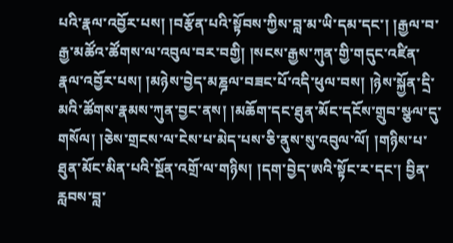པའི་རྣལ་འབྱོར་པས། །བརྩོན་པའི་སྟོབས་ཀྱིས་བླ་མ་ཡི་དམ་དང་། །རྒྱལ་བ་རྒྱ་མཚོའ་ཚོགས་ལ་འབུལ་བར་བགྱི། །སངས་རྒྱས་ཀུན་གྱི་གདུང་འཛིན་རྣལ་འབྱོར་པས། །མཉེས་བྱེད་མཎྜལ་བཟང་པོ་འདི་ཕུལ་བས། །ཉེས་སྐྱོན་དྲི་མའི་ཚོགས་རྣམས་ཀུན་བྱང་ནས། །མཆོག་དང་ཐུན་མོང་དངོས་གྲུབ་སྩལ་དུ་གསོལ། །ཅེས་གྲངས་ལ་ངེས་པ་མེད་པས་ཅི་ནུས་སུ་འབུལ་ལོ། །གཉིས་པ་ཐུན་མོང་མིན་པའི་སྔོན་འགྲོ་ལ་གཉིས། །དག་བྱེད་ཨའི་སྟོང་ར་དང་། བྱིན་རླབས་བླ་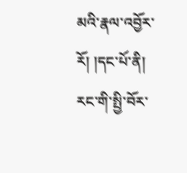མའི་རྣལ་འབྱོར་རོ། །དང་པོ་ནི། རང་གི་སྤྱི་བོར་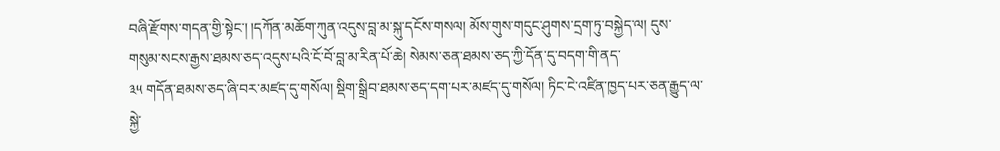བཞི་རྫོགས་གདན་གྱི་སྟེང་། །དཀོན་མཆོག་ཀུན་འདུས་བླ་མ་སྐུ་དངོས་གསལ། མོས་གུས་གདུང་ཤུགས་དྲག་ཏུ་བསྐྱེད་ལ། དུས་གསུམ་སངས་རྒྱས་ཐམས་ཅད་འདུས་པའི་ངོ་བོ་བླ་མ་རིན་པོ་ཆེ། སེམས་ཅན་ཐམས་ཅད་ཀྱི་དོན་དུ་བདག་གི་ནད་
༣༥ གདོན་ཐམས་ཅད་ཞི་བར་མཛད་དུ་གསོལ། སྡིག་སྒྲིབ་ཐམས་ཅད་དག་པར་མཛད་དུ་གསོལ། ཏིང་ངེ་འཛིན་ཁྱད་པར་ཅན་རྒྱུད་ལ་སྐྱེ་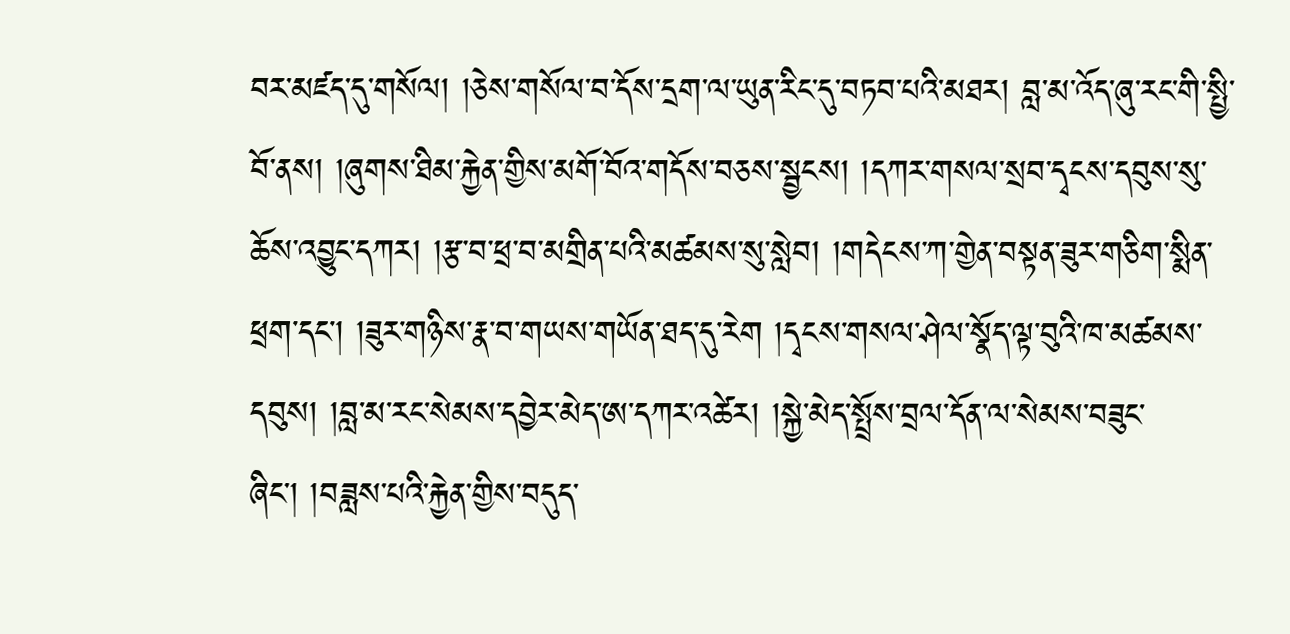བར་མཛད་དུ་གསོལ། །ཅེས་གསོལ་བ་དོས་དྲག་ལ་ཡུན་རིང་དུ་བཏབ་པའི་མཐར། བླ་མ་འོད་ཞུ་རང་གི་སྤྱི་བོ་ནས། །ཞུགས་ཐིམ་རྐྱེན་གྱིས་མགོ་བོའ་གདོས་བཅས་སྦྱངས། །དཀར་གསལ་སྲབ་དྭངས་དབུས་སུ་ཆོས་འབྱུང་དཀར། །རྩ་བ་ཕྲ་བ་མགྲིན་པའི་མཚམས་སུ་སླེབ། །གདེངས་ཀ་གྱེན་བསྟན་ཟུར་གཅིག་སྨིན་ཕྲག་དང་། །ཟུར་གཉིས་རྣ་བ་གཡས་གཡོན་ཐད་དུ་རེག །དྭངས་གསལ་ཤེལ་སྣོད་ལྟ་བུའི་ཁ་མཚམས་དབུས། །བླ་མ་རང་སེམས་དབྱེར་མེད་ཨ་དཀར་འཚེར། །སྐྱེ་མེད་སྤྲོས་བྲལ་དོན་ལ་སེམས་བཟུང་ཞིང་། །བཟླས་པའི་རྐྱེན་གྱིས་བདུད་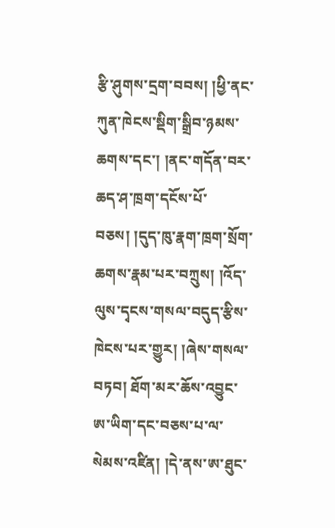རྩི་ཤུགས་དྲག་བབས། །ཕྱི་ནང་ཀུན་ཁེངས་སྡིག་སྒྲིབ་ཉམས་ཆགས་དང་། །ནང་གདོན་བར་ཆད་ཤ་ཁྲག་དངོས་པོ་བཅས། །དུད་ཁུ་རྣག་ཁྲག་སྲོག་ཆགས་རྣམ་པར་བཀྲུས། །འོད་ལུས་དྭངས་གསལ་བདུད་རྩིས་ཁེངས་པར་གྱུར། །ཞེས་གསལ་བཏབ། ཐོག་མར་ཆོས་འབྱུང་ཨ་ཡིག་དང་བཅས་པ་ལ་སེམས་འཛིན། །དེ་ནས་ཨ་ཐུང་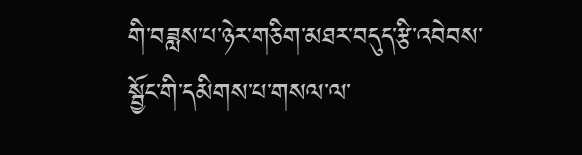གི་བཟླས་པ་ཉེར་གཅིག་མཐར་བདུད་རྩི་འབེབས་སྦྱོང་གི་དམིགས་པ་གསལ་ལ་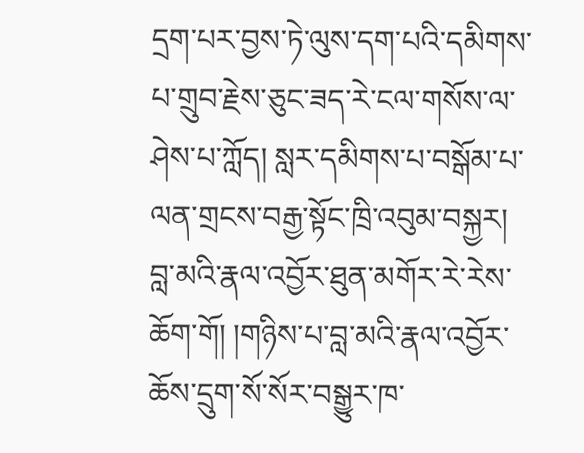དྲག་པར་བྱས་ཏེ་ལུས་དག་པའི་དམིགས་པ་གྲུབ་རྗེས་ཅུང་ཟད་རེ་ངལ་གསོས་ལ་ཤེས་པ་ཀློད། སླར་དམིགས་པ་བསྒོམ་པ་ལན་གྲངས་བརྒྱ་སྟོང་ཁྲི་འབུམ་བསྐྱར། བླ་མའི་རྣལ་འབྱོར་ཐུན་མགོར་རེ་རེས་ཆོག་གོ། །གཉིས་པ་བླ་མའི་རྣལ་འབྱོར་ཆོས་དྲུག་སོ་སོར་བསྒྱུར་ཁ་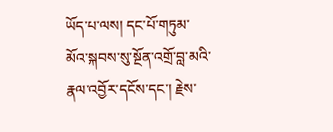ཡོད་པ་ལས། དང་པོ་གཏུམ་མོའ་སྐབས་སུ་སྔོན་འགྲོ་བླ་མའི་རྣལ་འབྱོར་དངོས་དང་། རྗེས་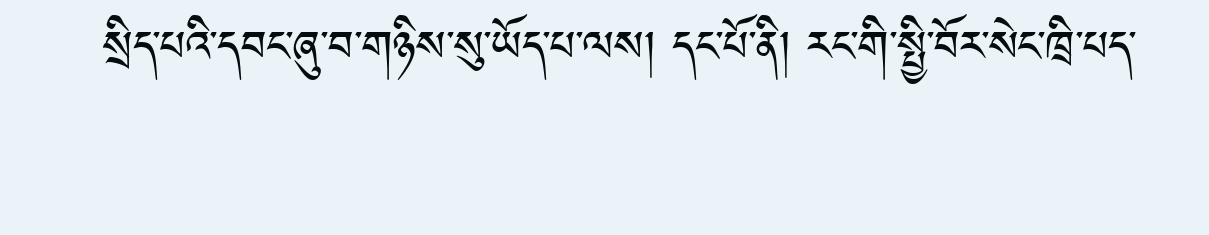སྲིད་པའི་དབང་ཞུ་བ་གཉིས་སུ་ཡོད་པ་ལས། དང་པོ་ནི། རང་གི་སྤྱི་བོར་སེང་ཁྲི་པད་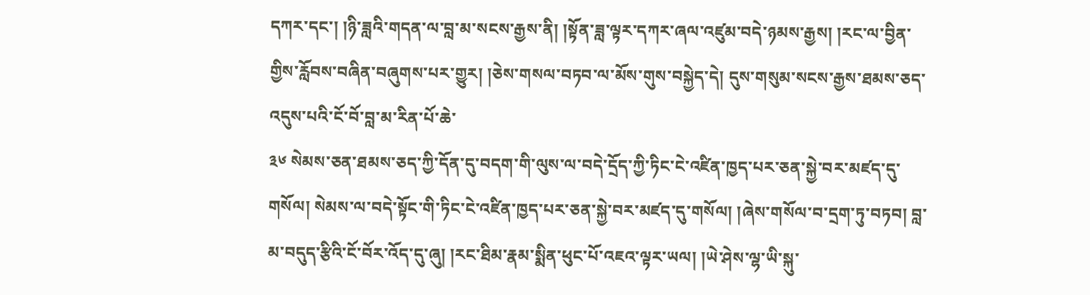དཀར་དང་། །ཉི་ཟླའི་གདན་ལ་བླ་མ་སངས་རྒྱས་ནི། །སྟོན་ཟླ་ལྟར་དཀར་ཞལ་འཛུམ་བདེ་ཉམས་རྒྱས། །རང་ལ་བྱིན་གྱིས་རློབས་བཞིན་བཞུགས་པར་གྱུར། །ཅེས་གསལ་བཏབ་ལ་མོས་གུས་བསྐྱེད་དེ། དུས་གསུམ་སངས་རྒྱས་ཐམས་ཅད་འདུས་པའི་ངོ་བོ་བླ་མ་རིན་པོ་ཆེ་
༣༦ སེམས་ཅན་ཐམས་ཅད་ཀྱི་དོན་དུ་བདག་གི་ལུས་ལ་བདེ་དྲོད་ཀྱི་ཏིང་ངེ་འཛིན་ཁྱད་པར་ཅན་སྐྱེ་བར་མཛད་དུ་གསོལ། སེམས་ལ་བདེ་སྟོང་གི་ཏིང་ངེ་འཛིན་ཁྱད་པར་ཅན་སྐྱེ་བར་མཛད་དུ་གསོལ། །ཞེས་གསོལ་བ་དྲག་ཏུ་བཏབ། བླ་མ་བདུད་རྩིའི་ངོ་བོར་འོད་དུ་ཞུ། །རང་ཐིམ་རྣམ་སྨིན་ཕུང་པོ་འཇའ་ལྟར་ཡལ། །ཡེ་ཤེས་ལྷ་ཡི་སྐུ་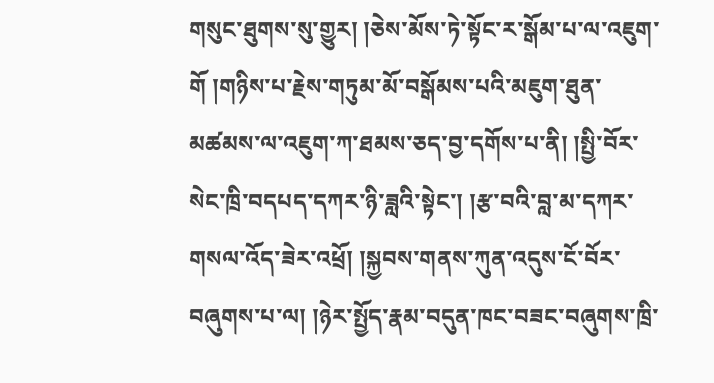གསུང་ཐུགས་སུ་གྱུར། །ཅེས་མོས་ཏེ་སྟོང་ར་སྒོམ་པ་ལ་འཇུག་གོ །གཉིས་པ་རྗེས་གཏུམ་མོ་བསྒོམས་པའི་མཇུག་ཐུན་མཚམས་ལ་འཇུག་ཀ་ཐམས་ཅད་བྱ་དགོས་པ་ནི། །སྤྱི་བོར་སེང་ཁྲི་བདཔད་དཀར་ཉི་ཟླའི་སྟེང་། །རྩ་བའི་བླ་མ་དཀར་གསལ་འོད་ཟེར་འཕྲོ། །སྐྱབས་གནས་ཀུན་འདུས་ངོ་བོར་བཞུགས་པ་ལ། །ཉེར་སྤྱོད་རྣམ་བདུན་ཁང་བཟང་བཞུགས་ཁྲི་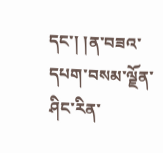དང་། །ན་བཟའ་དཔག་བསམ་ལྗོན་ཤིང་རིན་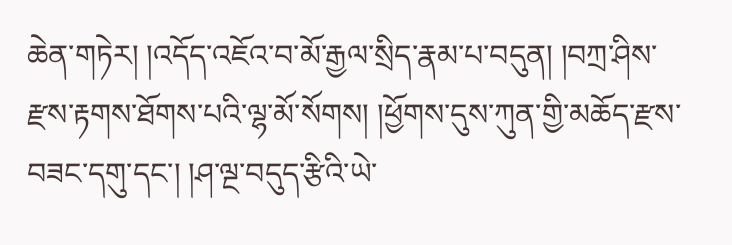ཆེན་གཏེར། །འདོད་འཇོའ་བ་མོ་རྒྱལ་སྲིད་རྣམ་པ་བདུན། །བཀྲ་ཤིས་རྫས་རྟགས་ཐོགས་པའི་ལྷ་མོ་སོགས། །ཕྱོགས་དུས་ཀུན་གྱི་མཆོད་རྫས་བཟང་དགུ་དང་། །ཤ་ལྔ་བདུད་རྩིའི་ཡེ་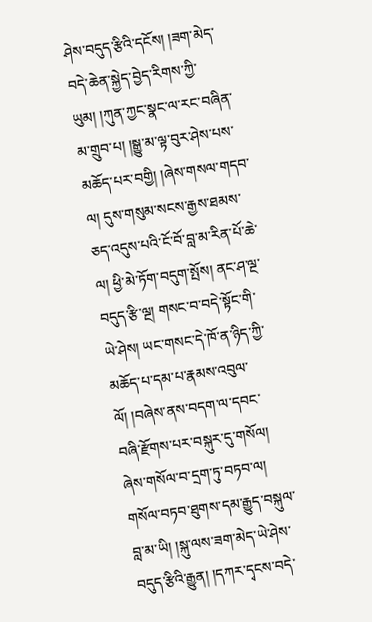ཤེས་བདུད་རྩིའི་དངོས། །ཟག་མེད་བདེ་ཆེན་སྐྱེད་བྱེད་རིགས་ཀྱི་ཡུམ། །ཀུན་ཀྱང་སྣང་ལ་རང་བཞིན་མ་གྲུབ་པ། །སྒྱུ་མ་ལྟ་བུར་ཤེས་པས་མཆོད་པར་བགྱི། །ཞེས་གསལ་གདབ་ལ། དུས་གསུམ་སངས་རྒྱས་ཐམས་ཅད་འདུས་པའི་ངོ་བོ་བླ་མ་རིན་པོ་ཆེ་ལ། ཕྱི་མེ་ཏོག་བདུག་སྤོས། ནང་ཤ་ལྔ་བདུད་རྩི་ལྔ། གསང་བ་བདེ་སྟོང་གི་ཡེ་ཤེས། ཡང་གསང་དེ་ཁོ་ན་ཉིད་ཀྱི་མཆོད་པ་དམ་པ་རྣམས་འབུལ་ལོ། །བཞེས་ནས་བདག་ལ་དབང་བཞི་རྫོགས་པར་བསྐུར་དུ་གསོལ། ཞེས་གསོལ་བ་དྲག་ཏུ་བཏབ་ལ། གསོལ་བཏབ་ཐུགས་དམ་རྒྱུད་བསྐུལ་བླ་མ་ཡི། །སྐུ་ལས་ཟག་མེད་ཡེ་ཤེས་བདུད་རྩིའི་རྒྱུན། །དཀར་དྭངས་བདེ་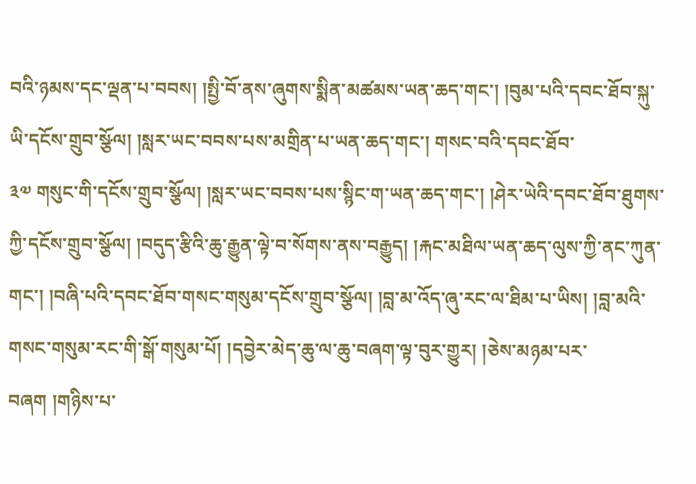བའི་ཉམས་དང་ལྡན་པ་བབས། །སྤྱི་བོ་ནས་ཞུགས་སྨིན་མཚམས་ཡན་ཆད་གང་། །བུམ་པའི་དབང་ཐོབ་སྐུ་ཡི་དངོས་གྲུབ་སྩོལ། །སླར་ཡང་བབས་པས་མགྲིན་པ་ཡན་ཆད་གང་། གསང་བའི་དབང་ཐོབ་
༣༧ གསུང་གི་དངོས་གྲུབ་སྩོལ། །སླར་ཡང་བབས་པས་སྙིང་ག་ཡན་ཆད་གང་། །ཤེར་ཡེའི་དབང་ཐོབ་ཐུགས་ཀྱི་དངོས་གྲུབ་སྩོལ། །བདུད་རྩིའི་ཆུ་རྒྱུན་ལྟེ་བ་སོགས་ནས་བརྒྱུད། །རྐང་མཐིལ་ཡན་ཆད་ལུས་ཀྱི་ནང་ཀུན་གང་། །བཞི་པའི་དབང་ཐོབ་གསང་གསུམ་དངོས་གྲུབ་སྩོལ། །བླ་མ་འོད་ཞུ་རང་ལ་ཐིམ་པ་ཡིས། །བླ་མའི་གསང་གསུམ་རང་གི་སྒོ་གསུམ་པོ། །དབྱེར་མེད་ཆུ་ལ་ཆུ་བཞག་ལྟ་བུར་གྱུར། །ཅེས་མཉམ་པར་བཞག །གཉིས་པ་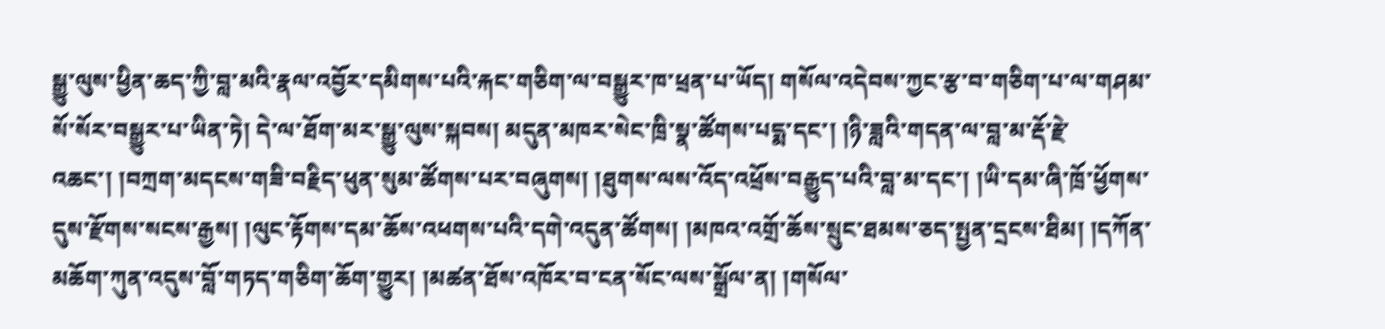སྒྱུ་ལུས་ཕྱིན་ཆད་ཀྱི་བླ་མའི་རྣལ་འབྱོར་དམིགས་པའི་རྐང་གཅིག་ལ་བསྒྱུར་ཁ་ཕྲན་པ་ཡོད། གསོལ་འདེབས་ཀྱང་རྩ་བ་གཅིག་པ་ལ་གཤམ་སོ་སོར་བསྒྱུར་པ་ཡིན་ཏེ། དེ་ལ་ཐོག་མར་སྒྱུ་ལུས་སྐབས། མདུན་མཁར་སེང་ཁྲི་སྣ་ཚོགས་པདྨ་དང་། །ཉི་ཟླའི་གདན་ལ་བླ་མ་རྡོ་རྗེ་འཆང་། །བཀྲག་མདངས་གཟི་བརྗིད་ཕུན་སུམ་ཚོགས་པར་བཞུགས། །ཐུགས་ལས་འོད་འཕྲོས་བརྒྱུད་པའི་བླ་མ་དང་། །ཡི་དམ་ཞི་ཁྲོ་ཕྱོགས་དུས་རྫོགས་སངས་རྒྱས། །ལུང་རྟོགས་དམ་ཆོས་འཕགས་པའི་དགེ་འདུན་ཚོགས། །མཁའ་འགྲོ་ཆོས་སྲུང་ཐམས་ཅད་སྤྱན་དྲངས་ཐིམ། །དཀོན་མཆོག་ཀུན་འདུས་བློ་གཏད་གཅིག་ཆོག་གྱུར། །མཚན་ཐོས་འཁོར་བ་ངན་སོང་ལས་སྒྲོལ་ན། །གསོལ་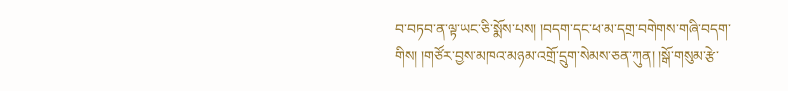བ་བཏབ་ན་ལྟ་ཡང་ཅི་སྨོས་པས། །བདག་དང་ཕ་མ་དགྲ་བགེགས་གཞི་བདག་གིས། །གཙོར་བྱས་མཁའ་མཉམ་འགྲོ་དྲུག་སེམས་ཅན་ཀུན། །སྒོ་གསུམ་རྩེ་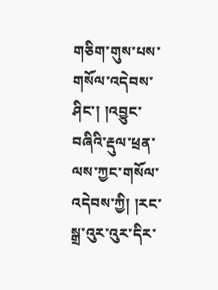གཅིག་གུས་པས་གསོལ་འདེབས་ཤིང་། །འབྱུང་བཞིའི་རྡུལ་ཕྲན་ལས་ཀྱང་གསོལ་འདེབས་ཀྱི། །རང་སྒྲ་འུར་འུར་དིར་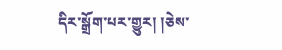དིར་སྒྲོག་པར་གྱུར། །ཅེས་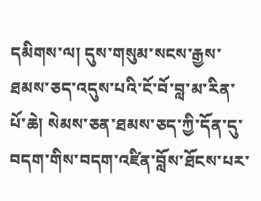དམིགས་ལ། དུས་གསུམ་སངས་རྒྱས་ཐམས་ཅད་འདུས་པའི་ངོ་བོ་བླ་མ་རིན་པོ་ཆེ། སེམས་ཅན་ཐམས་ཅད་ཀྱི་དོན་དུ་བདག་གིས་བདག་འཛིན་བློས་ཐོངས་པར་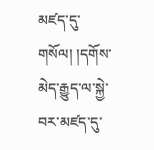མཛད་དུ་གསོལ། །དགོས་མེད་རྒྱུད་ལ་སྐྱེ་བར་མཛད་དུ་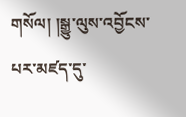གསོལ། །སྒྱུ་ལུས་འབྱོངས་པར་མཛད་དུ་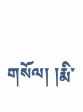གསོལ། །རྨི་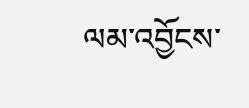ལམ་འབྱོངས་